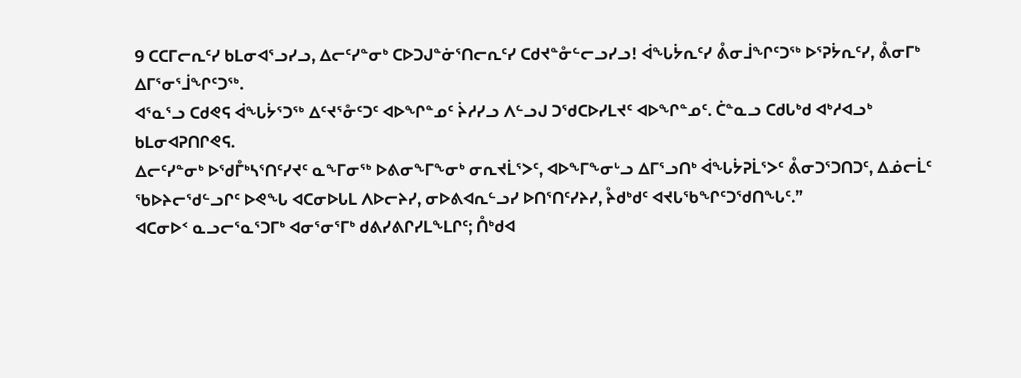9 ᑕᑕᒥᓕᕆᑦᓯ ᑲᒪᓂᐊᕐᓗᓯᓗ, ᐃᓕᑦᓯᓐᓂᒃ ᑕᐅᑐᒍᓐᓃᕐᑎᓕᕆᑦᓯ ᑕᑯᔪᓐᓁᓪᓕᓗᓯᓗ! ᐋᖓᔮᕆᑦᓯ ᕔᓂᒨᖏᑦᑐᖅ ᐅᕐᕈᔮᕆᑦᓯ, ᕔᓂᒥᒃ ᐃᒥᕐᓂᕐᒨᖏᑦᑐᖅ.
ᐊᕐᓇᕐᓗ ᑕᑯᕙᕋ ᐋᖓᔮᕐᑐᖅ ᐃᑦᔪᕐᓁᑦᑐᑦ ᐊᐅᖏᓐᓄᑦ ᔩᓱᓯᓗ ᐱᓪᓗᒍ ᑐᖁᑕᐅᓯᒪᔪᑦ ᐊᐅᖏᓐᓄᑦ. ᑖᓐᓇᓗ ᑕᑯᒐᒃᑯ ᐊᒃᓱᐊᓗᒃ ᑲᒪᓂᐊᕈᑎᒋᕙᕋ.
ᐃᓕᑦᓯᓐᓂᒃ ᐅᖁᒤᒃᓴᕐᑎᑦᓯᔪᑦ ᓇᖕᒥᓂᖅ ᐅᕕᓂᖕᒥᖕᓂᒃ ᓂᕆᔪᒫᕐᐳᑦ, ᐊᐅᖕᒥᖕᓂᒡᓗ ᐃᒥᕐᓗᑎᒃ ᐋᖓᔮᕈᒫᕐᐳᑦ ᕔᓂᑐᕐᑐᑎᑐᑦ, ᐃᓅᓕᒫᑦ ᖃᐅᔨᓕᖁᓪᓗᒋᑦ ᐅᕙᖓ ᐊᑕᓂᐅᒐᒪ ᐱᐅᓕᔨᓯ, ᓂᐅᕕᐊᕆᓪᓗᓯ ᐅᑎᕐᑎᑦᓯᔨᓯ, ᔧᑯᒃᑯᑦ ᐊᔪᒐᖃᖏᑦᑐᖁᑎᖓᑦ.”
ᐊᑕᓂᐅᑉ ᓇᓗᓕᕐᓇᕐᑐᒥᒃ ᐊᓂᕐᓂᕐᒥᒃ ᑯᕕᓯᕕᒋᓯᒪᖕᒪᒋᑦ; ᑍᒃᑯᐊ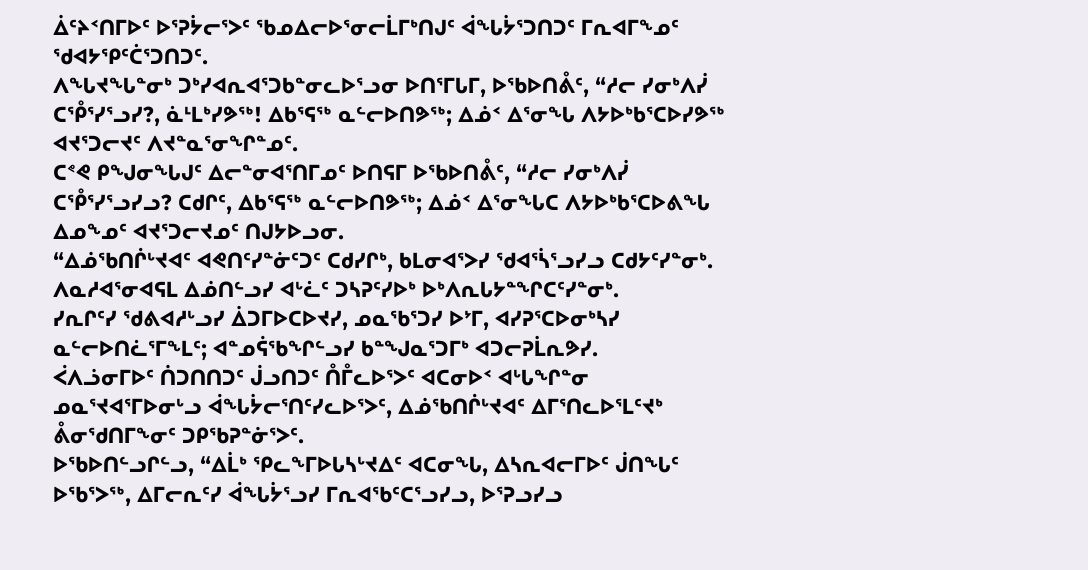ᐄᑦᔨᑉᑎᒥᐅᑦ ᐅᕐᕈᔮᓕᕐᐳᑦ ᖃᓄᐃᓕᐅᕐᓂᓕᒫᒥᒃᑎᒍᑦ ᐋᖓᔮᕐᑐᑎᑐᑦ ᒥᕆᐊᒥᖕᓄᑦ ᖁᐊᔭᕿᑦᑖᕐᑐᑎᑐᑦ.
ᐱᖓᔪᖓᓐᓂᒃ ᑐᒃᓯᐊᕆᐊᕐᑐᑲᓐᓂᓚᐅᕐᓗᓂ ᐅᑎᕐᒥᒐᒥ, ᐅᖃᐅᑎᕔᑦ, “ᓱᓕ ᓯᓂᒃᐱᓰ ᑕᕾᕐᓯᕐᓗᓯ?, ᓈᒻᒪᒃᓯᕗᖅ! ᐃᑲᕐᕋᖅ ᓇᓪᓕᐅᑎᕗᖅ; ᐃᓅᑉ ᐃᕐᓂᖓ ᐱᔭᐅᒃᑲᕐᑕᐅᓯᕗᖅ ᐊᔪᕐᑐᓕᔪᑦ ᐱᔪᓐᓇᕐᓂᖏᓐᓄᑦ.
ᑕᕝᕙ ᑭᖑᓂᖓᒍᑦ ᐃᓕᓐᓂᐊᕐᑎᒥᓄᑦ ᐅᑎᕋᒥ ᐅᖃᐅᑎᕔᑦ, “ᓱᓕ ᓯᓂᒃᐱᓰ ᑕᕾᕐᓯᕐᓗᓯᓗ? ᑕᑯᒋᑦ, ᐃᑲᕐᕋᖅ ᓇᓪᓕᐅᑎᕗᖅ; ᐃᓅᑉ ᐃᕐᓂᖓᑕ ᐱᔭᐅᒃᑲᕐᑕᐅᕕᖓ ᐃᓄᖕᓄᑦ ᐊᔪᕐᑐᓕᔪᓄᑦ ᑎᒍᔭᐅᓗᓂ.
“ᐃᓅᖃᑎᒌᒡᔪᐊᑦ ᐊᕙᑎᑦᓯᓐᓃᑦᑐᑦ ᑕᑯᓯᒋᒃ, ᑲᒪᓂᐊᕐᐳᓯ ᖁᐊᕐᓵᕐᓗᓯᓗ ᑕᑯᔭᑦᓯᓐᓂᒃ. ᐱᓇᓱᐊᕐᓂᐊᕋᒪ ᐃᓅᑎᓪᓗᓯ ᐊᒡᓛᑦ ᑐᓴᕈᑦᓯᐅᒃ ᐅᒃᐱᕆᒐᔭᓐᖏᑕᑦᓯᓐᓂᒃ.
ᓯᕆᒋᑦᓯ ᖁᕕᐊᓱᒡᓗᓯ ᐄᑐᒥᐅᑕᐅᔪᓯ, ᓄᓇᖃᕐᑐᓯ ᐅᔾᒥ, ᐊᓯᕈᕐᑕᐅᓂᒃᓴᓯ ᓇᓪᓕᐅᑎᓛᕐᒥᖕᒪᑦ; ᐊᓐᓄᕌᖃᖏᓪᓗᓯ ᑲᓐᖑᓇᕐᑐᒥᒃ ᐊᑐᓕᕈᒫᕆᕗᓯ.
ᐹᐱᓘᓂᒥᐅᑦ ᑏᑐᑎᑎᑐᑦ ᒎᓗᑎᑐᑦ ᑍᒤᓚᐅᕐᐳᑦ ᐊᑕᓂᐅᑉ ᐊᒡᒐᖏᓐᓂ ᓄᓇᕐᔪᐊᕐᒥᐅᓂᒡᓗ ᐋᖓᔮᓕᕐᑎᑦᓯᓚᐅᕐᐳᑦ, ᐃᓅᖃᑎᒌᒡᔪᐊᑦ ᐃᒥᕐᑎᓚᐅᕐᒪᑦᔪᒃ ᕔᓂᖁᑎᒥᖕᓂᑦ ᑐᑭᖃᕈᓐᓃᕐᐳᑦ.
ᐅᖃᐅᑎᓪᓗᒋᓪᓗ, “ᐃᒫᒃ ᕿᓚᖕᒥᐅᒐᓴᒡᔪᐃᑦ ᐊᑕᓂᖓ, ᐃᓴᕆᐊᓕᒥᐅᑦ ᒎᑎᖓᑦ ᐅᖃᕐᐳᖅ, ᐃᒥᓕᕆᑦᓯ ᐋᖓᔮᕐᓗᓯ ᒥᕆᐊᖃᑦᑕᕐᓗᓯᓗ, ᐅᕐᕈᓗᓯᓗ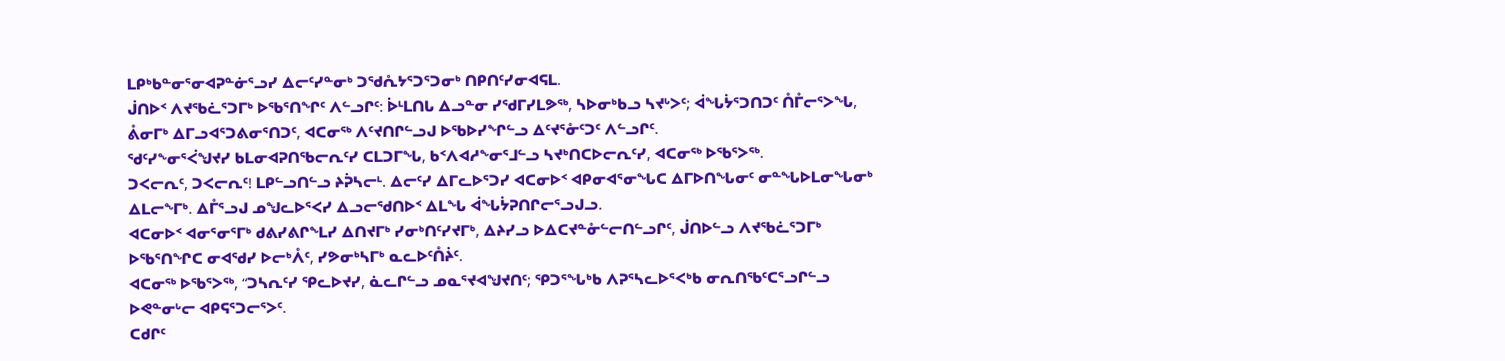ᒪᑭᒃᑲᓐᓂᕐᓂᐊᕈᓐᓃᕐᓗᓯ ᐃᓕᑦᓯᓐᓂᒃ ᑐᖁᕅᔭᕐᑐᕐᑐᓂᒃ ᑎᑭᑎᑦᓯᓂᐊᕋᒪ.
ᒎᑎᐅᑉ ᐱᔪᖃᓛᕐᑐᒥᒃ ᐅᖃᕐᑎᖏᑦ ᐱᓪᓗᒋᑦ: ᐆᒻᒪᑎᒐ ᐃᓗᓐᓂ ᓯᖁᒥᓯᒪᕗᖅ, ᓴᐅᓂᒃᑲᓗ ᓴᔪᒡᐳᑦ; ᐋᖓᔮᕐᑐᑎᑐᑦ ᑍᒤᓕᕐᐳᖓ, ᕔᓂᒥᒃ ᐃᒥᓗᐊᕐᑐᕕᓂᕐᑎᑐᑦ, ᐊᑕᓂᖅ ᐱᑦᔪᑎᒋᓪᓗᒍ ᐅᖃᐅᓯᖏᓪᓗ ᐃᑦᔪᕐᓁᑦᑐᑦ ᐱᓪᓗᒋᑦ.
ᖁᑦᓯᖕᓂᕐᐹᖑᔪᓯ ᑲᒪᓂᐊᕈᑎᖃᓕᕆᑦᓯ ᑕᒪᑐᒥᖓ, ᑲᑉᐱᐊᓱᖕᓂᕐᒧᓪᓗ ᓴᔪᒃᑎᑕᐅᓕᕆᑦᓯ, ᐊᑕᓂᖅ ᐅᖃᕐᐳᖅ.
ᑐᐸᓕᕆᑦ, ᑐᐸᓕᕆᑦ! ᒪᑭᓪᓗᑎᓪᓗ ᔨᕉᓴᓕᒻ. ᐃᓕᑦᓯ ᐃᒥᓚᐅᕐᑐᓯ ᐊᑕᓂᐅᑉ ᐊᑭᓂᐊᕐᓂᖓᑕ ᐃᒥᐅᑎᖓᓂᑦ ᓂᓐᖓᐅᒪᓂᖓᓂᒃ ᐃᒪᓕᖕᒥᒃ. ᐃᒤᕐᓗᒍ ᓄᖑᓚᐅᕐᐸᓯ ᐃᓗᓕᖁᑎᐅᑉ ᐃᒪᖓ ᐋᖓᔮᕈᑎᒋᓕᕐᓗᒍᓗ.
ᐊᑕᓂᐅᑉ ᐊᓂᕐᓂᕐᒥᒃ ᑯᕕᓯᕕᒋᖕᒪᓯ ᐃᑎᔪᒥᒃ ᓯᓂᒃᑎᑦᓯᔪᒥᒃ, ᐃᔨᓯᓗ ᐅᐃᑕᔪᓐᓁᓪᓕᑎᓪᓗᒋᑦ, ᒎᑎᐅᓪᓗ ᐱᔪᖃᓛᕐᑐᒥᒃ ᐅᖃᕐᑎᖏᑕ ᓂᐊᖁᓯ ᐅᓕᒃᐰᑦ, ᓯᕗᓂᒃᓴᒥᒃ ᓇᓚᐅᑦᑍᔩᑦ.
ᐊᑕᓂᖅ ᐅᖃᕐᐳᖅ, “ᑐᓴᕆᑦᓯ ᕿᓚᐅᔪᓯ, ᓈᓚᒋᓪᓗ ᓄᓇᕐᔪᐊᖑᔪᑎᑦ; ᕿᑐᕐᖓᒃᑲ ᐱᕈᕐᓴᓚᐅᕐᐸᒃᑲ ᓂᕆᑎᖃᑦᑕᕐᓗᒋᓪᓗ ᐅᕙᓐᓂᒡᓕ ᐊᑭᕋᕐᑐᓕᕐᐳᑦ.
ᑕᑯᒋᑦ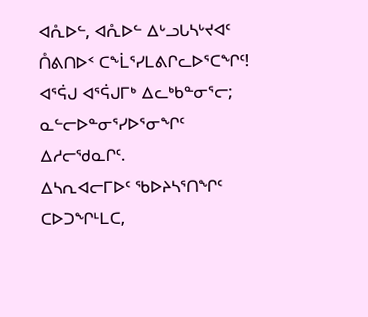ᐊᕅᐅᓪ, ᐊᕅᐅᓪ ᐃᒡᓗᒐᓴᒡᔪᐊᑦ ᑍᕕᑎᐅᑉ ᑕᖕᒫᕐᓯᒪᕕᒋᓚᐅᕐᑕᖏᑦ! ᐊᕐᕌᒍ ᐊᕐᕌᒍᒥᒃ ᐃᓚᒃᑲᓐᓂᕐᓕ; ᓇᓪᓕᐅᓐᓂᕐᓯᐅᕐᓂᖏᑦ ᐃᓱᓕᖁᓇᒋᑦ.
ᐃᓴᕆᐊᓕᒥᐅᑦ ᖃᐅᔨᓴᕐᑎᖏᑦ ᑕᐅᑐᖏᒻᒪᑕ,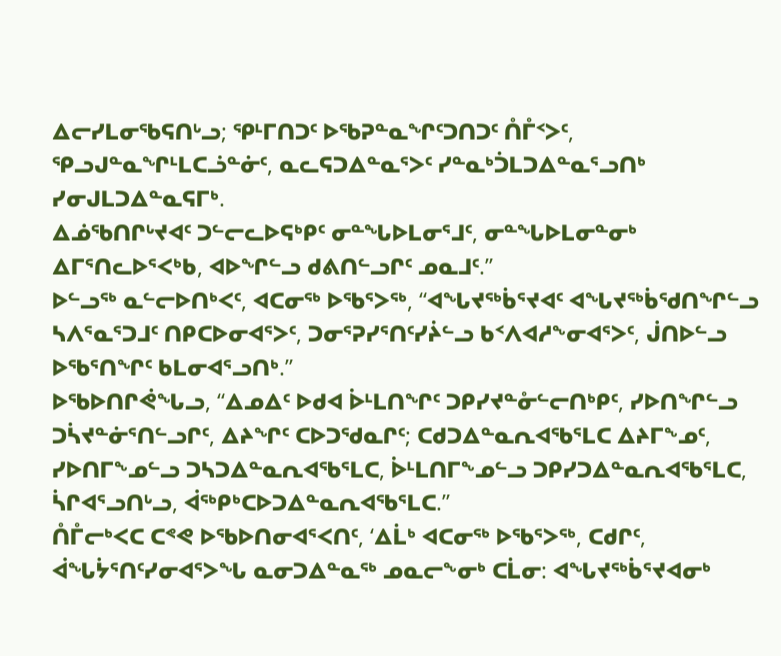ᐃᓕᓯᒪᓂᖃᕋᑎᒡᓗ; ᕿᒻᒥᑎᑐᑦ ᐅᖃᕈᓐᓇᖏᑦᑐᑎᑐᑦ ᑍᒤᑉᐳᑦ, ᕿᓗᒍᓐᓇᖏᒻᒪᑕᓘᓐᓃᑦ, ᓇᓚᕋᑐᐃᓐᓇᕐᐳᑦ ᓯᓐᓇᒃᑑᒪᑐᐃᓐᓇᕐᓗᑎᒃ ᓯᓂᒍᒪᑐᐃᓐᓇᕋᒥᒃ.
ᐃᓅᖃᑎᒋᒡᔪᐊᑦ ᑐᓪᓕᓚᐅᕋᒃᑭᑦ ᓂᓐᖓᐅᒪᓂᕐᒧᑦ, ᓂᓐᖓᐅᒪᓂᓐᓂᒃ ᐃᒥᕐᑎᓚᐅᕐᐸᒃᑲ, ᐊᐅᖏᓪᓗ ᑯᕕᑎᓪᓗᒋᑦ ᓄᓇᒧᑦ.”
ᐅᓪᓗᖅ ᓇᓪᓕᐅᑎᒃᐸᑦ, ᐊᑕᓂᖅ ᐅᖃᕐᐳᖅ, “ᐊᖓᔪᖅᑳᕐᔪᐊᑦ ᐊᖓᔪᖅᑳᖁᑎᖏᓪᓗ ᓴᐱᕐᓇᕐᑐᒧᑦ ᑎᑭᑕᐅᓂᐊᕐᐳᑦ, ᑐᓂᕐᕈᓯᕐᑎᑦᓯᔩᓪᓗ ᑲᑉᐱᐊᓱᖕᓂᐊᕐᐳᑦ, ᒎᑎᐅᓪᓗ ᐅᖃᕐᑎᖏᑦ ᑲᒪᓂᐊᕐᓗᑎᒃ.”
ᐅᖃᐅᑎᒋᕚᖓᓗ, “ᐃᓄᐃᑦ ᐅᑯᐊ ᐆᒻᒪᑎᖏᑦ ᑐᑭᓯᔪᓐᓁᓪᓕᑎᒃᑭᑦ, ᓯᐅᑎᖏᓪᓗ ᑐᓵᔪᓐᓃᕐᑎᓪᓗᒋᑦ, ᐃᔨᖏᑦ ᑕᐅᑐᖁᓇᒋᑦ; ᑕᑯᑐᐃᓐᓇᕆᐊᖃᕐᒪᑕ ᐃᔨᒥᖕᓄᑦ, ᓯᐅᑎᒥᖕᓄᓪᓗ ᑐᓴᑐᐃᓐᓇᕆᐊᖃᕐᒪᑕ, ᐆᒻᒪᑎᒥᖕᓄᓪᓗ ᑐᑭᓯᑐᐃᓐᓇᕆᐊᖃᕐᒪᑕ, ᓵᒋᐊᕐᓗᑎᒡᓗ, ᐋᖅᑭᒃᑕᐅᑐᐃᓐᓇᕆᐊᖃᕐᒪᑕ.”
ᑍᒤᓕᒃᐸᑕ ᑕᕝᕙ ᐅᖃᐅᑎᓂᐊᕐᐸᑎᑦ, ‘ᐃᒫᒃ ᐊᑕᓂᖅ ᐅᖃᕐᐳᖅ, ᑕᑯᒋᑦ, ᐋᖓᔮᕐᑎᑦᓯᓂᐊᕐᐳᖓ ᓇᓂᑐᐃᓐᓇᖅ ᓄᓇᓕᖕᓂᒃ ᑕᒫᓂ: ᐊᖓᔪᖅᑳᕐᔪᐊᓂᒃ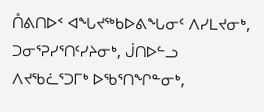ᑍᕕᑎᐅᑉ ᐊᖓᔪᖅᑲᐅᕕᖓᓂᑦ ᐱᓯᒪᔪᓂᒃ, ᑐᓂᕐᕈᓯᕐᑎᑦᓯᔨᓂᒃ, ᒎᑎᐅᓪᓗ ᐱᔪᖃᓛᕐᑐᒥᒃ ᐅᖃᕐᑎᖏᓐᓂᒃ,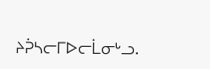ᔨᕉᓴᓕᒥᐅᓕᒫᓂᒡᓗ.